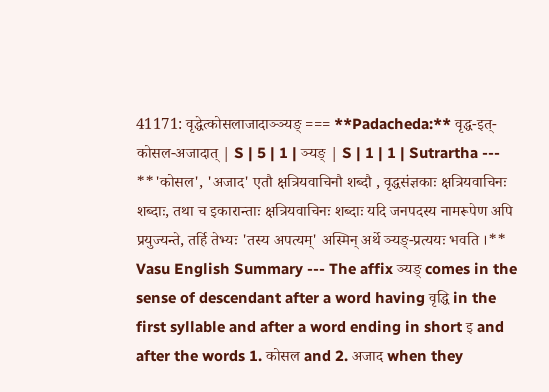41171: वृद्धेत्कोसलाजादाञ्ञ्यङ् === **Padacheda:** वृद्ध-इत्-कोसल-अजादात् | S | 5 | 1 | ञ्यङ् | S | 1 | 1 | Sutrartha --- **'कोसल', 'अजाद' एतौ क्षत्रियवाचिनौ शब्दौ , वृद्धसंज्ञकाः क्षत्रियवाचिनः शब्दाः, तथा च इकारान्ताः क्षत्रियवाचिनः शब्दाः यदि जनपदस्य नामरूपेण अपि प्रयुज्यन्ते, तर्हि तेभ्यः 'तस्य अपत्यम्' अस्मिन् अर्थे ञ्यङ्-प्रत्ययः भवति ।** Vasu English Summary --- The affix ञ्यङ् comes in the sense of descendant after a word having वृद्धि in the first syllable and after a word ending in short इ and after the words 1. कोसल and 2. अजाद when they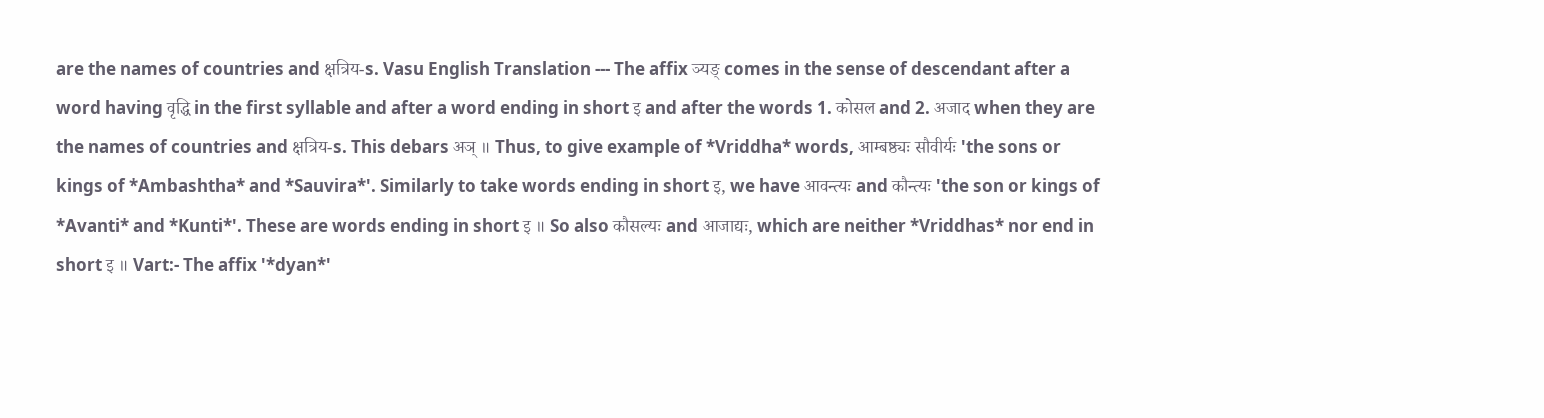are the names of countries and क्षत्रिय-s. Vasu English Translation --- The affix ञ्यङ् comes in the sense of descendant after a word having वृद्धि in the first syllable and after a word ending in short इ and after the words 1. कोसल and 2. अजाद when they are the names of countries and क्षत्रिय-s. This debars अञ् ॥ Thus, to give example of *Vriddha* words, आम्बष्ठ्यः सौवीर्यः 'the sons or kings of *Ambashtha* and *Sauvira*'. Similarly to take words ending in short इ, we have आवन्त्यः and कौन्त्यः 'the son or kings of *Avanti* and *Kunti*'. These are words ending in short इ ॥ So also कौसल्यः and आजाद्यः, which are neither *Vriddhas* nor end in short इ ॥ Vart:- The affix '*dyan*'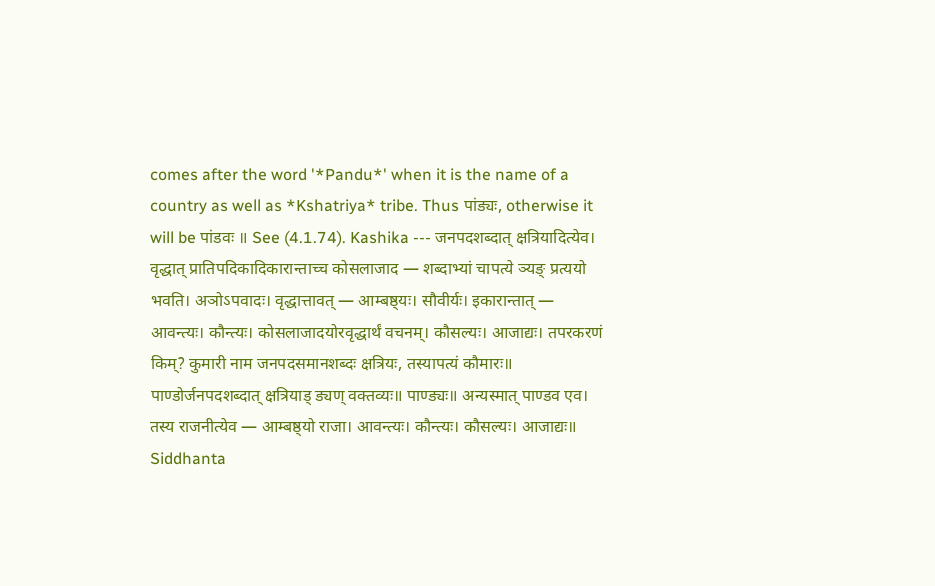comes after the word '*Pandu*' when it is the name of a country as well as *Kshatriya* tribe. Thus पांड्यः, otherwise it will be पांडवः ॥ See (4.1.74). Kashika --- जनपदशब्दात् क्षत्रियादित्येव। वृद्धात् प्रातिपदिकादिकारान्ताच्च कोसलाजाद — शब्दाभ्यां चापत्ये ञ्यङ् प्रत्ययो भवति। अञोऽपवादः। वृद्धात्तावत् — आम्बष्ठ्यः। सौवीर्यः। इकारान्तात् — आवन्त्यः। कौन्त्यः। कोसलाजादयोरवृद्धार्थं वचनम्। कौसल्यः। आजाद्यः। तपरकरणं किम्? कुमारी नाम जनपदसमानशब्दः क्षत्रियः, तस्यापत्यं कौमारः॥ पाण्डोर्जनपदशब्दात् क्षत्रियाड् ड्यण् वक्तव्यः॥ पाण्ड्यः॥ अन्यस्मात् पाण्डव एव। तस्य राजनीत्येव — आम्बष्ठ्यो राजा। आवन्त्यः। कौन्त्यः। कौसल्यः। आजाद्यः॥ Siddhanta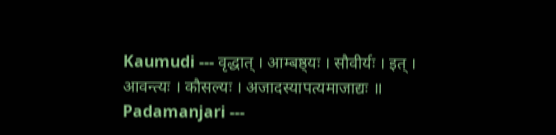Kaumudi --- वृद्धात् । आम्बष्ठ्यः । सौवीर्यः । इत् । आवन्त्यः । कौसल्यः । अजादस्यापत्यमाजाद्यः ॥ Padamanjari ---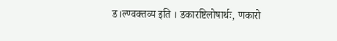ड।ल्ण्वक्तव्य इति । डकारष्टिलोषार्थः, णकारो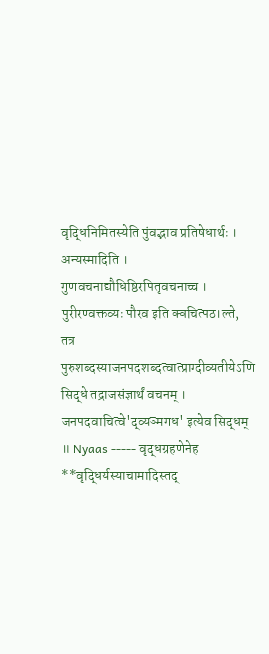वृद्धिनिमितस्येति पुंवद्भाव प्रतिषेधार्थः । अन्यस्मादिति । गुणवचनाद्यौधिष्ठिरपितृवचनाच्च । पुरीरण्वक्तव्यः पौरव इति क्वचित्पठ।ल्ते, तत्र पुरुशब्दस्याजनपदशब्दत्वात्प्राग्दीव्यतीयेऽणि सिद्धे तद्राजसंज्ञार्थं वचनम् । जनपदवाचित्वे'द्व्यञ्मगध' इत्येव सिद्धम् ॥ Nyaas ----- वृद्धग्रहणेनेह **वृद्धिर्यस्याचामादिस्तद्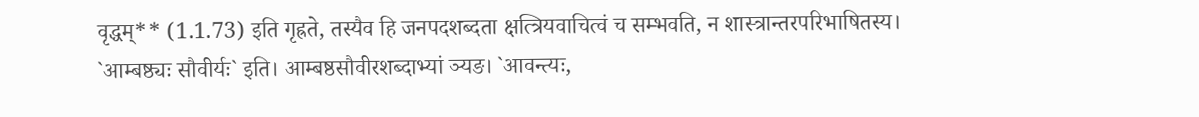वृद्धम्** (1.1.73) इति गृह्रते, तस्यैव हि जनपदशब्दता क्षत्त्रियवाचित्वं च सम्भवति, न शास्त्रान्तरपरिभाषितस्य। `आम्बष्ठ्यः सौवीर्यः` इति। आम्बष्ठसौवीरशब्दाभ्यां ञ्यङ। `आवन्त्यः,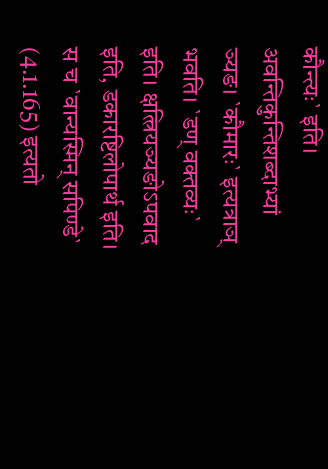कौन्त्यः` इति। अवन्तिकुन्तिशब्दाभ्यां ञ्यङ। `कौमारः` इत्यत्राञ् भवति। `डण् वक्तव्यः` इति। क्षत्त्रियञ्यङोऽपवाद इति, डकारष्टिलोपार्थ इति। स च `वान्यस्मिन् सपिण्डे` (4.1.165) इत्यतो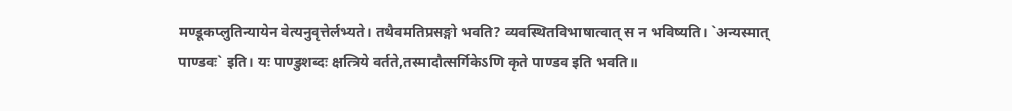मण्डूकप्लुतिन्यायेन वेत्यनुवृत्तेर्लभ्यते। तथैवमतिप्रसङ्गो भवति? व्यवस्थितविभाषात्वात् स न भविष्यति। `अन्यस्मात् पाण्डवः` इति। यः पाण्डुशब्दः क्षत्त्रिये वर्तते,तस्मादौत्सर्गिकेऽणि कृते पाण्डव इति भवति॥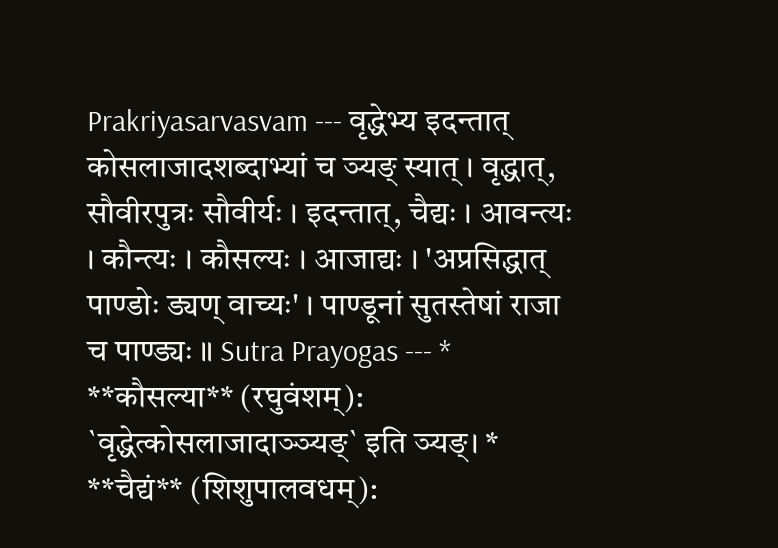Prakriyasarvasvam --- वृद्धेभ्य इदन्तात् कोसलाजादशब्दाभ्यां च ञ्यङ् स्यात् । वृद्धात्, सौवीरपुत्रः सौवीर्यः । इदन्तात्, चैद्यः । आवन्त्यः । कौन्त्यः । कौसल्यः । आजाद्यः । 'अप्रसिद्धात् पाण्डोः ड्यण् वाच्यः' । पाण्डूनां सुतस्तेषां राजा च पाण्ड्यः ॥ Sutra Prayogas --- * **कौसल्या** (रघुवंशम्): `वृद्धेत्कोसलाजादाञ्ञ्यङ्` इति ञ्यङ्। * **चैद्यं** (शिशुपालवधम्):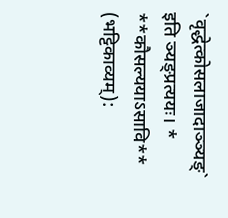`वृद्धेत्कोसलाजादाञ्ञ्यङ्` इति ञ्यङ्प्रत्ययः। * **कौसल्ययाऽसावि** (भट्टिकाव्यम्):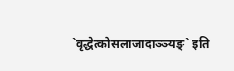`वृद्धेत्कोसलाजादाञ्ञ्यङ्` इति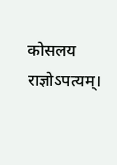कोसलय राज्ञोऽपत्यम्।